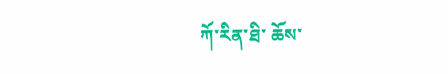ཀོ་རིན་ཐི་ ཆོས་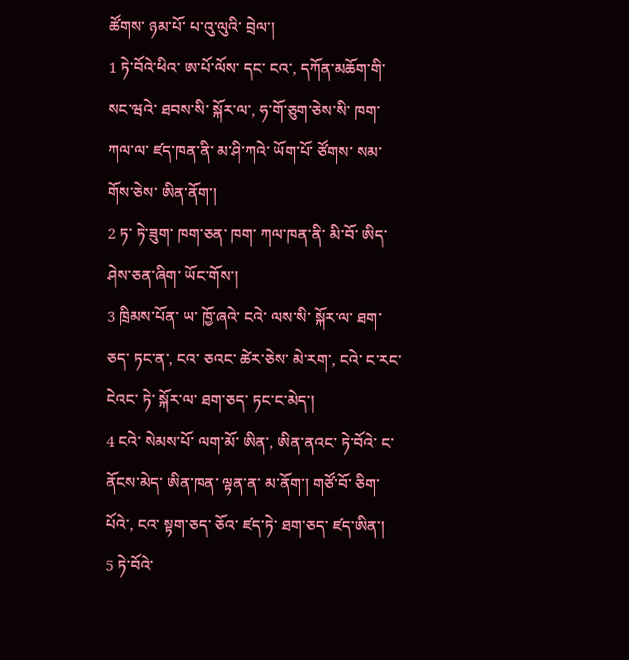ཚོགས་ ཉམ་པོ་ པ་འུ་ལུའི་ བྲེལ་།
1 ཏེ་བོའེ་ཕིའ་ ཨ་པོ་ལོས་ དང་ ངའ་, དཀོན་མཆོག་གི་ སང་ཝའེ་ ཐབས་སི་ སྐོར་ལ་, ཧ་གོ་ཅུག་ཅེས་སི་ ཁག་ ཀལ་ལ་ ཛད་ཁན་ནི་ མ་ཤི་ཀའེ་ ཡོག་པོ་ ཙོགས་ སམ་གོས་ཅེས་ ཨིན་ནོག་།
2 ཏ་ ཏེ་ཟུག་ ཁག་ཅན་ ཁག་ ཀལ་ཁན་ནི་ མི་བོ་ ཨིད་ཤེས་ཅན་ཞིག་ ཡོང་གོས་།
3 ཁྲིམས་པོན་ ཡ་ ཁྱོ་ཞའེ་ ངའེ་ ལས་སི་ སྐོར་ལ་ ཐག་ཅད་ ཏང་ན་, ངའ་ ཅའང་ ཚེར་ཅེས་ མེ་རག་, ངའེ་ ང་རང་ངེའང་ ཏེ་ སྐོར་ལ་ ཐག་ཅད་ ཏང་ང་མེད་།
4 ངའེ་ སེམས་པོ་ ལག་མོ་ ཨིན་, ཨིན་ནའང་ ཏེ་བོའེ་ ང་ ནོངས་མེད་ ཨིན་ཁན་ ལྟན་ན་ མ་ནོག་། གཙོ་བོ་ ཅིག་པོའེ་, ངའ་ སྟག་ཅད་ ཅོའ་ ཛད་ཏེ་ ཐག་ཅད་ ཛད་ཨིན་།
5 ཏེ་བོའེ་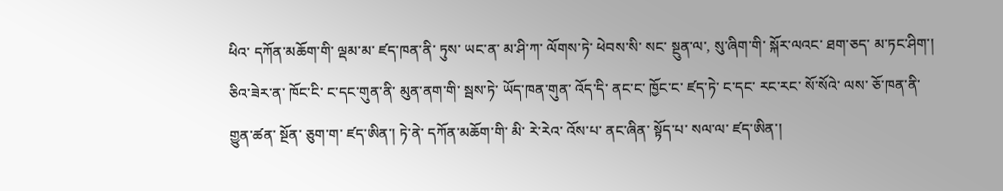ཕིའ་ དཀོན་མཆོག་གི་ ལྡམ་མ་ ཛད་ཁན་ནི་ ཏུས་ ཡང་ན་ མ་ཤི་ཀ་ ལོགས་ཏེ་ ཕེབས་སི་ སང་ སྔུན་ལ་, སུ་ཞིག་གི་ སྐོར་ལའང་ ཐག་ཅད་ མ་ཏང་ཤིག་། ཅིའ་ཟེར་ན་ ཁོང་ངི་ ང་དང་གུན་ནི་ མུན་ནག་གི་ སྦས་ཏེ་ ཡོད་ཁན་གུན་ འོད་དི་ ནང་ང་ ཁྱོང་ང་ ཛད་ཏེ་ ང་དང་ རང་རང་ སོ་སོའེ་ ལས་ ཅོ་ཁན་ནི་ གྱུན་ཚན་ སྔོན་ ཅུག་ག་ ཛད་ཨིན་། ཏེ་ནེ་ དཀོན་མཆོག་གི་ མི་ རེ་རེའ་ འོས་པ་ ནང་ཞིན་ སྟོད་པ་ སལ་ལ་ ཛད་ཨིན་།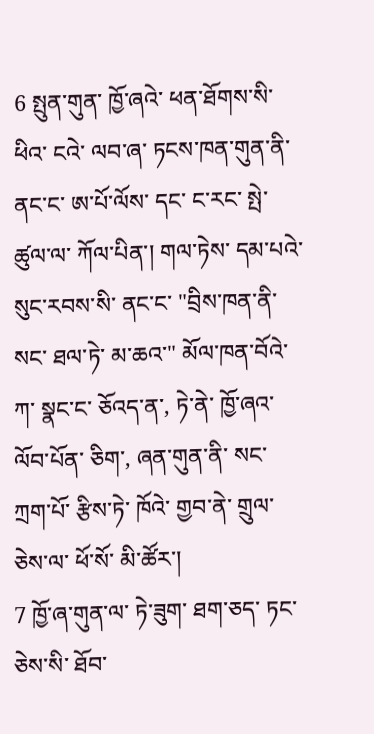6 སྤུན་གུན་ ཁྱོ་ཞའེ་ ཕན་ཐོགས་སི་ ཕིའ་ ངའེ་ ལབ་ཞ་ ཏངས་ཁན་གུན་ནི་ ནང་ང་ ཨ་པོ་ལོས་ དང་ ང་རང་ སྤེ་ ཚུལ་ལ་ ཀོལ་པིན་། གལ་ཏེས་ དམ་པའེ་ སུང་རབས་སི་ ནང་ང་ "བྲིས་ཁན་ནི་ སང་ ཐལ་ཏེ་ མ་ཆའ་" མོལ་ཁན་བོའེ་ཀ་ སྣང་ང་ ཅོའད་ན་, ཏེ་ནེ་ ཁྱོ་ཞའ་ ལོབ་པོན་ ཅིག་, ཞན་གུན་ནི་ སང་ ཀྲག་པོ་ རྩིས་ཏེ་ ཁོའེ་ གྱབ་ནེ་ གྲུལ་ཅེས་ལ་ ཕོ་སོ་ མི་ཚོར་།
7 ཁྱོ་ཞ་གུན་ལ་ ཏེ་ཟུག་ ཐག་ཅད་ ཏང་ཅེས་སི་ ཐོབ་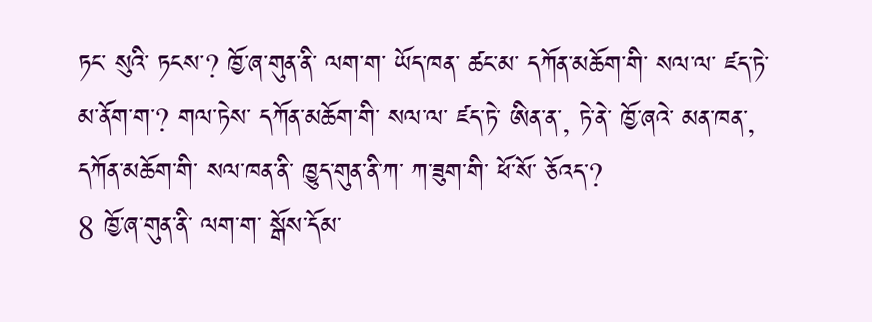ཏང་ སུའི་ ཏངས་? ཁྱོ་ཞ་གུན་ནི་ ལག་ག་ ཡོད་ཁན་ ཚང་མ་ དཀོན་མཆོག་གི་ སལ་ལ་ ཛད་ཏེ་ མ་ནོག་ག་? གལ་ཏེས་ དཀོན་མཆོག་གི་ སལ་ལ་ ཛད་ཏེ་ ཨིན་ན་, ཏེ་ནེ་ ཁྱོ་ཞའེ་ མན་ཁན་, དཀོན་མཆོག་གི་ སལ་ཁན་ནི་ ཁྱུད་གུན་ནི་ཀ་ ཀ་ཟུག་གི་ ཕོ་སོ་ ཅོའད་?
8 ཁྱོ་ཞ་གུན་ནི་ ལག་ག་ སྒོས་དོམ་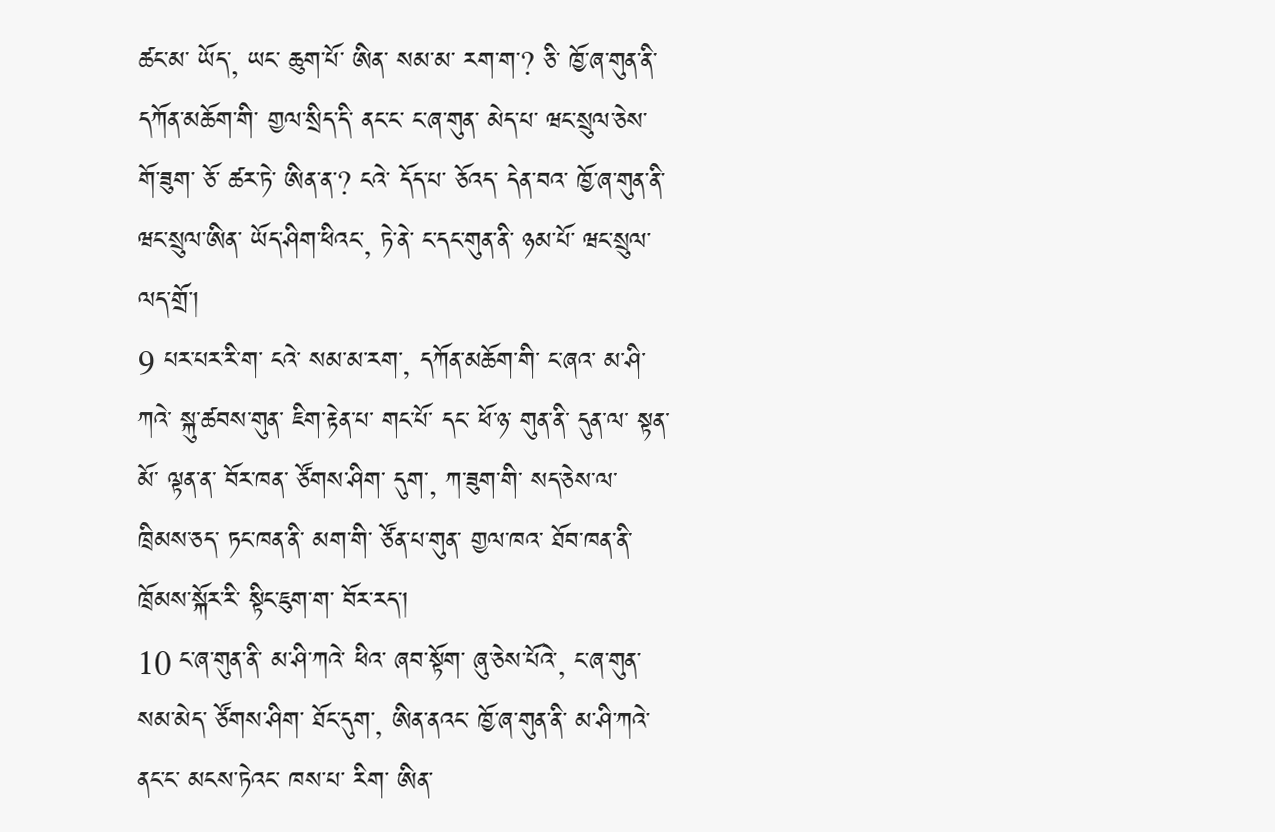ཚང་མ་ ཡོད་, ཡང་ ཆུག་པོ་ ཨིན་ སམ་མ་ རག་ག་? ཅི་ ཁྱོ་ཞ་གུན་ནི་ དཀོན་མཆོག་གི་ གྱལ་སྲིད་དི་ ནང་ང་ ང་ཞ་གུན་ མེད་པ་ ཝང་སྲུལ་ཅེས་ གོ་ཟུག་ ཅོ་ ཚར་ཏེ་ ཨིན་ན་? ངའེ་ དོད་པ་ ཅོའད་ དེན་བའ་ ཁྱོ་ཞ་གུན་ནི་ ཝང་སྲུལ་ཨིན་ ཡོད་ཤིག་ཕིའང་, ཏེ་ནེ་ ང་དང་གུན་ནི་ ཉམ་པོ་ ཝང་སྲུལ་ལད་གྲོ་།
9 པར་པར་རི་ག་ ངའེ་ སམ་མ་རག་, དཀོན་མཆོག་གི་ ང་ཞའ་ མ་ཤི་ཀའེ་ སྐུ་ཚབས་གུན་ ཇིག་རྟེན་པ་ གང་པོ་ དང་ ཕོ་ཉ་ གུན་ནི་ དུན་ལ་ སྟན་མོ་ ལྟན་ན་ བོར་ཁན་ ཙོགས་ཤིག་ དུག་, ཀ་ཟུག་གི་ སད་ཅེས་ལ་ ཁྲིམས་ཅད་ ཏང་ཁན་ནི་ མག་གི་ ཙོན་པ་གུན་ གྱལ་ཁའ་ ཐོབ་ཁན་ནི་ ཁྲོམས་སྐོར་རི་ སྟིང་ཇུག་ག་ བོར་རད་།
10 ང་ཞ་གུན་ནི་ མ་ཤི་ཀའེ་ ཕིའ་ ཞབ་སྟོག་ ཞུ་ཅེས་པོའེ་, ང་ཞ་གུན་ སམ་མེད་ ཙོགས་ཤིག་ ཐོང་དུག་, ཨིན་ནའང་ ཁྱོ་ཞ་གུན་ནི་ མ་ཤི་ཀའེ་ ནང་ང་ མངས་ཏེའང་ ཁས་པ་ རིག་ ཨིན་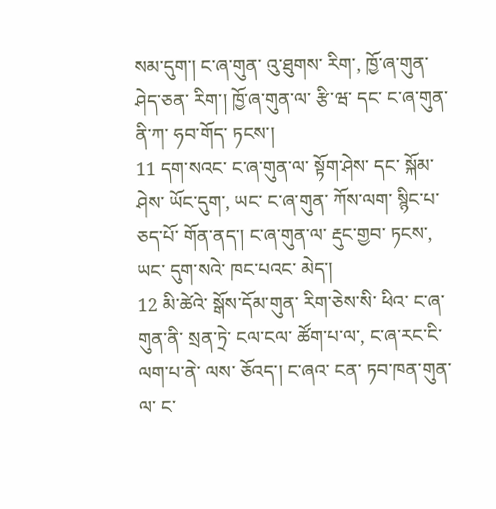སམ་དུག་། ང་ཞ་གུན་ འུ་ཐུགས་ རིག་, ཁྱོ་ཞ་གུན་ ཤེད་ཅན་ རིག་། ཁྱོ་ཞ་གུན་ལ་ རྩི་ཝ་ དང་ ང་ཞ་གུན་ནི་ཀ་ ཧབ་གོད་ ཏངས་།
11 དག་སའང་ ང་ཞ་གུན་ལ་ སྟོག་ཤེས་ དང་ སྐོམ་ཤེས་ ཡོང་དུག་, ཡང་ ང་ཞ་གུན་ ཀོས་ལག་ སྙིང་པ་ ཅད་པོ་ གོན་ནད་། ང་ཞ་གུན་ལ་ རྡུང་གྱབ་ ཏངས་, ཡང་ དུག་སའེ་ ཁང་པའང་ མེད་།
12 མི་ཚེའེ་ སྒོས་དོམ་གུན་ རིག་ཅེས་སི་ ཕིའ་ ང་ཞ་གུན་ནི་ སྲན་ཏྲེ་ ངལ་ངལ་ ཚོག་པ་ལ་, ང་ཞ་རང་ངི་ ལག་པ་ནེ་ ལས་ ཅོའད་། ང་ཞའ་ ངན་ ཏབ་ཁན་གུན་ལ་ ང་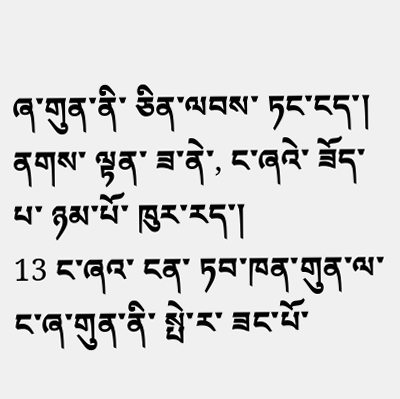ཞ་གུན་ནི་ ཅིན་ལབས་ ཏང་ངད་། ནགས་ ལྟན་ ཟ་ནེ་, ང་ཞའེ་ ཟོད་པ་ ཉམ་པོ་ ཁུར་རད་།
13 ང་ཞའ་ ངན་ ཏབ་ཁན་གུན་ལ་ ང་ཞ་གུན་ནི་ སྤེ་ར་ ཟང་པོ་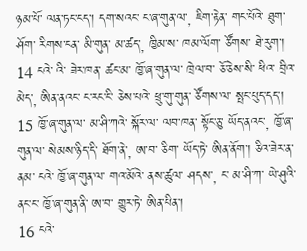ཉམ་པོ་ ལན་ཏང་ངད་། དག་སའང་ ང་ཞ་གུན་ལ་, ཇིག་རྟེན་ གང་པོའེ་ ཐུག་ཤོག་ རིགས་ངན་ མི་གུན་ མ་ཚད་, ཁྱིམ་ས་ ཁམ་ལོག་ ཙོགས་ ཐེ་རུག་།
14 ངའེ་ འི་ ཟེར་ཁན་ ཚང་མ་ ཁྱོ་ཞ་གུན་ལ་ ཁྲེལ་བ་ ཅོ་ཅེས་སི་ ཕིའ་ བྲིའ་མེད་, ཨིན་ནའང་ ང་རང་ངི་ ཅེས་པའེ་ ཕྲུ་གུ་གུན་ ཙོགས་ལ་ སྤང་པུད་དད་།
15 ཁྱོ་ཞ་གུན་ལ་ མ་ཤི་ཀའེ་ སྐོར་ལ་ ལབ་ཁན་ སྟོང་ཅུ་ ཡོད་ནའང་, ཁྱོ་ཞ་གུན་ལ་ སེམས་ཉིད་དི་ ཐོག་ནེ་, ཨ་བ་ ཅིག་ ཡོད་ཏེ་ ཨིན་ནོག་། ཅིའ་ཟེར་ན་ ནམ་ ངའེ་ ཁྱོ་ཞ་གུན་ལ་ གའ་མོའེ་ ནས་ཚུལ་ ཤདས་, ང་ མ་ཤི་ཀ་ ཡེ་ཤུའི་ ནང་ང་ ཁྱོ་ཞ་གུན་ནི་ ཨ་བ་ གྱུར་ཏེ་ ཨིན་པིན་།
16 ངའེ་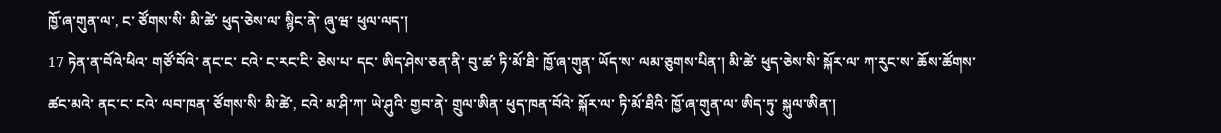ཁྱོ་ཞ་གུན་ལ་, ང་ ཙོགས་སི་ མི་ཚེ་ ཕུད་ཅེས་ལ་ སྙིང་ནེ་ ཞུ་ཝ་ ཕུལ་ལད་།
17 ཏེན་ན་བོའེ་ཕིའ་ གཙོ་བོའེ་ ནང་ང་ ངའེ་ ང་རང་ངི་ ཅེས་པ་ དང་ ཨིད་ཤེས་ཅན་ནི་ བུ་ཚ་ ཏི་མོ་ཐི་ ཁྱོ་ཞ་གུན་ ཡོད་ས་ ལམ་ཅུགས་པིན་། མི་ཚེ་ ཕུད་ཅེས་སི་ སྐོར་ལ་ ཀ་རུང་ས་ ཆོས་ཚོགས་ ཚང་མའེ་ ནང་ང་ ངའེ་ ལབ་ཁན་ ཙོགས་སི་ མི་ཚེ་, ངའེ་ མ་ཤི་ཀ་ ཡེ་ཤུའི་ གྱབ་ནེ་ གྲུལ་ཨིན་ ཕུད་ཁན་བོའེ་ སྐོར་ལ་ ཏི་མོ་ཐིའི་ ཁྱོ་ཞ་གུན་ལ་ ཨིད་ཏུ་ སྐུལ་ཨིན་།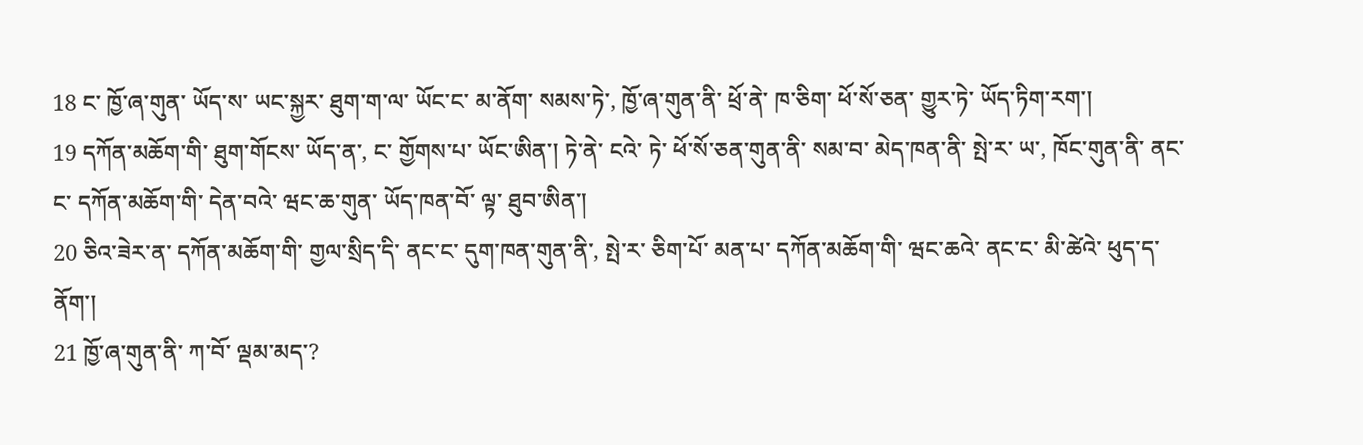18 ང་ ཁྱོ་ཞ་གུན་ ཡོད་ས་ ཡང་སྐྱར་ ཐུག་ག་ལ་ ཡོང་ང་ མ་ནོག་ སམས་ཏེ་, ཁྱོ་ཞ་གུན་ནི་ ཕྲོ་ནེ་ ཁ་ཅིག་ ཕོ་སོ་ཅན་ གྱུར་ཏེ་ ཡོད་ཏིག་རག་།
19 དཀོན་མཆོག་གི་ ཐུག་གོངས་ ཡོད་ན་, ང་ གྱོགས་པ་ ཡོང་ཨིན་། ཏེ་ནེ་ ངའེ་ ཏེ་ ཕོ་སོ་ཅན་གུན་ནི་ སམ་བ་ མེད་ཁན་ནི་ སྤེ་ར་ ཡ་, ཁོང་གུན་ནི་ ནང་ང་ དཀོན་མཆོག་གི་ དེན་བའེ་ ཝང་ཆ་གུན་ ཡོད་ཁན་བོ་ ལྟ་ ཐུབ་ཨིན་།
20 ཅིའ་ཟེར་ན་ དཀོན་མཆོག་གི་ གྱལ་སྲིད་དི་ ནང་ང་ དུག་ཁན་གུན་ནི་, སྤེ་ར་ ཅིག་པོ་ མན་པ་ དཀོན་མཆོག་གི་ ཝང་ཆའེ་ ནང་ང་ མི་ཚེའེ་ ཕུད་ད་ནོག་།
21 ཁྱོ་ཞ་གུན་ནི་ ཀ་བོ་ ལྡམ་མད་?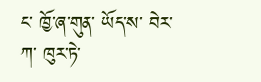ང་ ཁྱོ་ཞ་གུན་ ཡོད་ས་ བེར་ཀ་ ཁུར་ཏེ་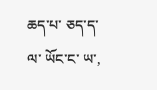ཆད་པ་ ཅད་ད་ལ་ ཡོང་ང་ ཡ་,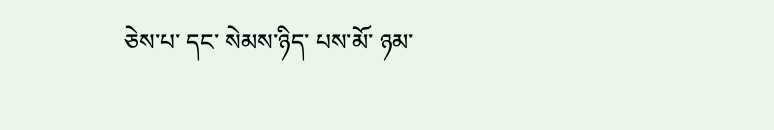ཅེས་པ་ དང་ སེམས་ཉིད་ པས་མོ་ ཉམ་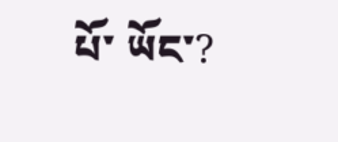པོ་ ཡོང་?